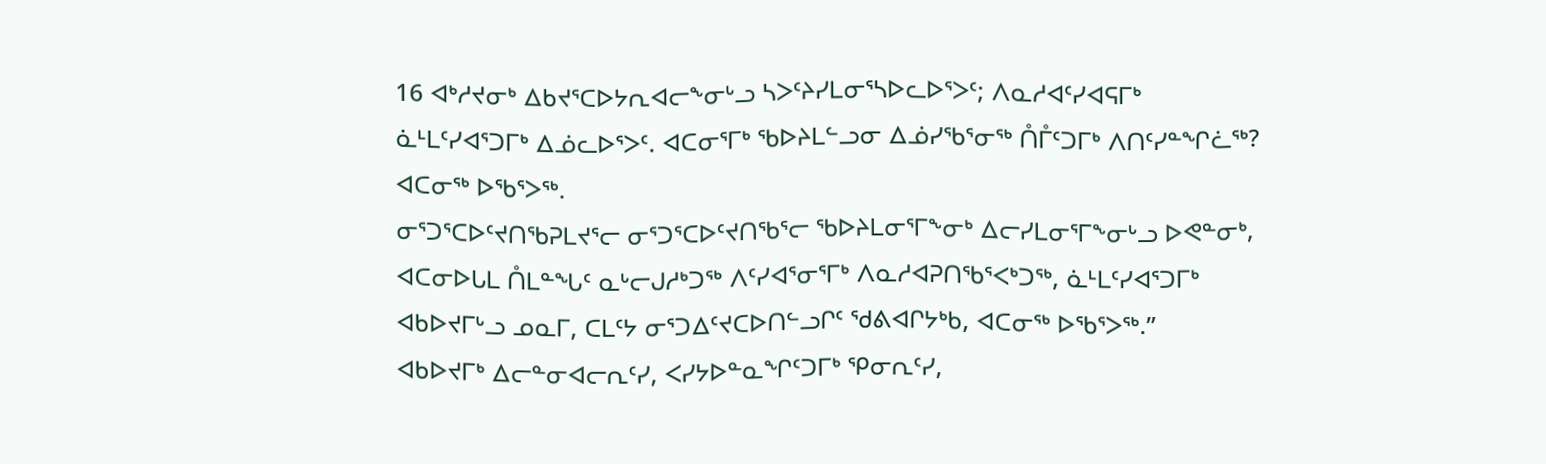16 ᐊᒃᓱᔪᓂᒃ ᐃᑲᔪᕐᑕᐅᔭᕆᐊᓕᖕᓂᒡᓗ ᓴᐳᑦᔨᓯᒪᓂᕐᓴᐅᓚᐅᕐᐳᑦ; ᐱᓇᓱᐊᑦᓯᐊᕋᒥᒃ ᓈᒻᒪᑦᓯᐊᕐᑐᒥᒃ ᐃᓅᓚᐅᕐᐳᑦ. ᐊᑕᓂᕐᒥᒃ ᖃᐅᔨᒪᓪᓗᓂ ᐃᓅᓯᖃᕐᓂᖅ ᑍᒤᑦᑐᒥᒃ ᐱᑎᑦᓯᓐᖏᓛᖅ? ᐊᑕᓂᖅ ᐅᖃᕐᐳᖅ.
ᓂᕐᑐᕐᑕᐅᑦᔪᑎᖃᕈᒪᔪᕐᓕ ᓂᕐᑐᕐᑕᐅᑦᔪᑎᖃᕐᓕ ᖃᐅᔨᒪᓂᕐᒥᖕᓂᒃ ᐃᓕᓯᒪᓂᕐᒥᖕᓂᒡᓗ ᐅᕙᓐᓂᒃ, ᐊᑕᓂᐅᒐᒪ ᑍᒪᓐᖓᑦ ᓇᒡᓕᒍᓱᒃᑐᖅ ᐱᑦᓯᐊᕐᓂᕐᒥᒃ ᐱᓇᓱᐊᕈᑎᖃᕐᐸᒃᑐᖅ, ᓈᒻᒪᑦᓯᐊᕐᑐᒥᒃ ᐊᑲᐅᔪᒥᒡᓗ ᓄᓇᒥ, ᑕᒪᑦᔭ ᓂᕐᑐᐃᑦᔪᑕᐅᑎᓪᓗᒋᑦ ᖁᕕᐊᒋᔭᒃᑲ, ᐊᑕᓂᖅ ᐅᖃᕐᐳᖅ.”
ᐊᑲᐅᔪᒥᒃ ᐃᓕᓐᓂᐊᓕᕆᑦᓯ, ᐸᓯᔭᐅᓐᓇᖏᑦᑐᒥᒃ ᕿᓂᕆᑦᓯ,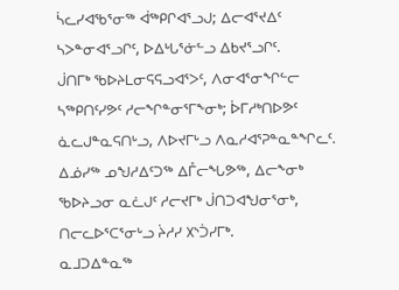ᓵᓚᓯᐊᖃᕐᓂᖅ ᐋᖅᑭᒋᐊᕐᓗᒍ; ᐃᓕᐊᕐᔪᐃᑦ ᓴᐳᓐᓂᐊᕐᓗᒋᑦ, ᐅᐃᒡᒐᕐᓃᓪᓗ ᐃᑲᔪᕐᓗᒋᑦ.
ᒎᑎᒥᒃ ᖃᐅᔨᒪᓂᕋᕋᓗᐊᕐᐳᑦ, ᐱᓂᐊᕐᓂᖏᓪᓕ ᓴᖅᑭᑎᑦᓯᕗᑦ ᓱᓕᖏᓐᓂᕐᒥᖕᓂᒃ; ᐆᒥᓱᒃᑎᐅᕗᑦ ᓈᓚᒍᓐᓇᕋᑎᒡᓗ, ᐱᐅᔪᒥᒡᓗ ᐱᓇᓱᐊᕐᕈᓐᓇᓐᖏᓚᑦ.
ᐃᓅᓯᖅ ᓄᖑᓱᐃᑦᑐᖅ ᐃᒤᓕᖓᕗᖅ, ᐃᓕᖕᓂᒃ ᖃᐅᔨᓗᓂ ᓇᓛᒍᑦ ᓱᓕᔪᒥᒃ ᒎᑎᑐᐊᖑᓂᕐᓂᒃ, ᑎᓕᓚᐅᕐᑕᕐᓂᒡᓗ ᔩᓱᓯ ᙭ᔅᑑᓯᒥᒃ.
ᓇᒧᑐᐃᓐᓇᖅ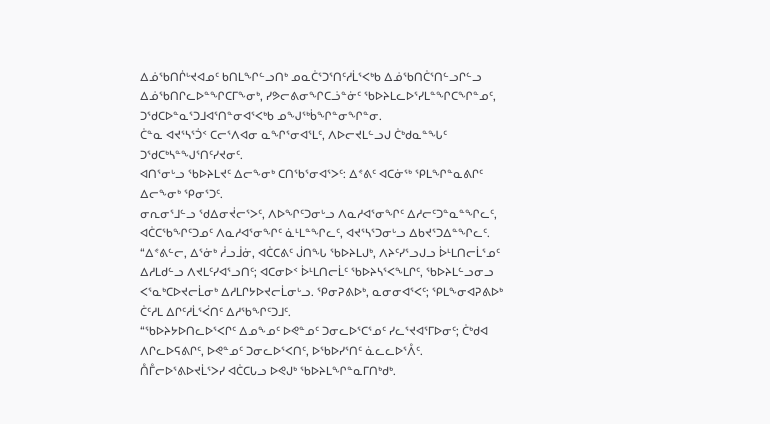ᐃᓅᖃᑎᒌᒡᔪᐊᓄᑦ ᑲᑎᒪᖏᓪᓗᑎᒃ ᓄᓇᑖᕐᑐᕐᑎᑦᓱᒫᕐᐸᒃᑲ ᐃᓅᖃᑎᑖᕐᑎᓪᓗᒋᓪᓗ ᐃᓅᖃᑎᒋᓚᐅᓐᖏᑕᒥᖕᓂᒃ, ᓯᕗᓕᕕᓂᖏᑕᓘᓐᓃᑦ ᖃᐅᔨᒪᓚᐅᕐᓯᒪᓐᖏᑕᖏᓐᓄᑦ, ᑐᖁᑕᐅᓐᓇᕐᑐᒧᐊᕐᑎᓐᓂᐊᕐᐸᒃᑲ ᓄᖑᖅᑳᖏᓐᓂᖏᓐᓂ.
ᑖᓐᓇ ᐊᔪᕐᓴᕐᑑᑉ ᑕᓕᕐᐱᐊᓂ ᓇᖏᕐᓂᐊᕐᒪᑦ, ᐱᐅᓕᔪᒪᓪᓗᒍ ᑖᒃᑯᓇᓐᖓᑦ ᑐᖁᑕᒃᓴᓐᖑᕐᑎᑦᓯᔪᓂᑦ.
ᐊᑎᕐᓂᒡᓗ ᖃᐅᔨᒪᔪᑦ ᐃᓕᖕᓂᒃ ᑕᑎᖃᕐᓂᐊᕐᐳᑦ: ᐃᕝᕕᑦ ᐊᑕᓃᖅ ᕿᒪᖏᓐᓇᕕᒋᑦ ᐃᓕᖕᓂᒃ ᕿᓂᕐᑐᑦ.
ᓂᕆᓂᕐᒧᓪᓗ ᖁᐃᓂᔫᓕᕐᐳᑦ, ᐱᐅᖏᑦᑐᓂᒡᓗ ᐱᓇᓱᐊᕐᓂᖏᑦ ᐃᓱᓕᑦᑐᓐᓇᓐᖏᓚᑦ, ᐊᑖᑕᖃᖏᑦᑐᓄᑦ ᐱᓇᓱᐊᕐᓂᖏᑦ ᓈᒻᒪᓐᖏᓚᑦ, ᐊᔪᕐᓴᕐᑐᓂᒡᓗ ᐃᑲᔪᕐᑐᐃᓐᖏᓚᑦ.
“ᐃᕝᕕᓪᓕ, ᐃᕐᓃᒃ ᓲᓗᒨᓃ, ᐊᑖᑕᕕᑦ ᒎᑎᖓ ᖃᐅᔨᒪᒍᒃ, ᐱᔨᑦᓯᕐᓗᒍᓗ ᐆᒻᒪᑎᓕᒫᕐᓄᑦ ᐃᓱᒪᑯᓪᓗ ᐱᔪᒪᑦᓯᐊᕐᓗᑎᑦ; ᐊᑕᓂᐅᑉ ᐆᒻᒪᑎᓕᒫᑦ ᖃᐅᔨᓴᕐᐸᖕᒪᒋᑦ, ᖃᐅᔨᒪᓪᓗᓂᓗ ᐸᕐᓇᒃᑕᐅᔪᓕᒫᓂᒃ ᐃᓱᒪᒋᔭᐅᔪᓕᒫᓂᒡᓗ. ᕿᓂᕈᕕᐅᒃ, ᓇᓂᓂᐊᕐᐸᑦ; ᕿᒪᖕᓂᐊᕈᕕᐅᒃ ᑖᑦᓱᒪ ᐃᒋᑦᓱᒫᕐᐹᑎᑦ ᐃᓱᖃᖏᑦᑐᒧᑦ.
“ᖃᐅᔨᔭᐅᑎᓚᐅᕐᐸᒋᑦ ᐃᓄᖕᓄᑦ ᐅᕙᓐᓄᑦ ᑐᓂᓚᐅᕐᑕᕐᓄᑦ ᓯᓚᕐᔪᐊᕐᒥᐅᓂᑦ; ᑖᒃᑯᐊ ᐱᒋᓚᐅᕋᕕᒋᑦ, ᐅᕙᓐᓄᑦ ᑐᓂᓚᐅᕐᐸᑎᑦ, ᐅᖃᐅᓯᕐᑎᑦ ᓈᓚᓚᐅᕐᐰᑦ.
ᑍᒤᓕᐅᕐᕕᐅᔪᒫᕐᐳᓯ ᐊᑖᑕᒐᓗ ᐅᕙᒍᒃ ᖃᐅᔨᒪᖏᓐᓇᒥᑎᒃᑯᒃ.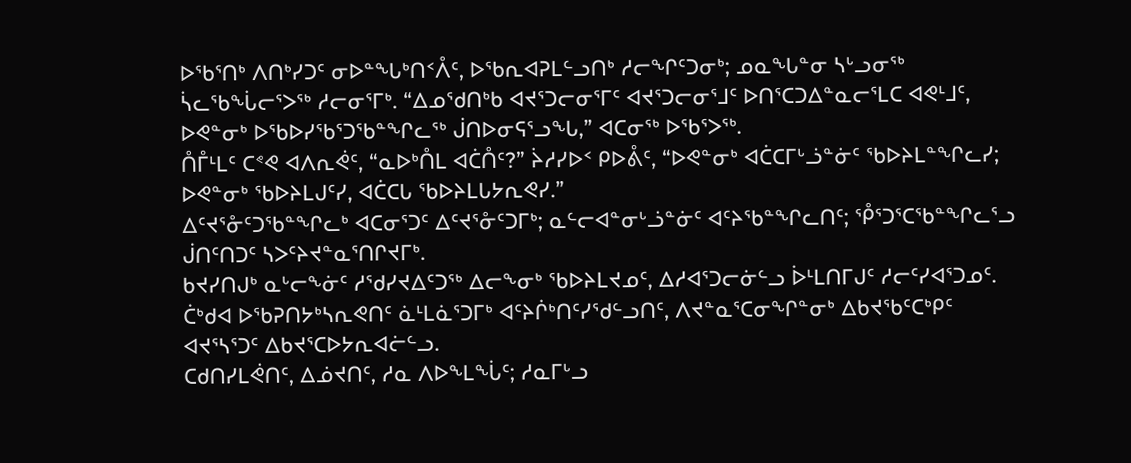ᐅᖃᕐᑎᒃ ᐱᑎᒃᓯᑐᑦ ᓂᐅᓐᖓᒃᑎᑉᐰᑦ, ᐅᖃᕆᐊᕈᒪᓪᓗᑎᒃ ᓱᓕᖏᑦᑐᓂᒃ; ᓄᓇᖓᓐᓂ ᓴᒡᓗᓂᖅ ᓵᓚᖃᖔᓕᕐᐳᖅ ᓱᓕᓂᕐᒥᒃ. “ᐃᓄᖁᑎᒃᑲ ᐊᔪᕐᑐᓕᓂᕐᒥᑦ ᐊᔪᕐᑐᓕᓂᕐᒧᑦ ᐅᑎᕐᑕᑐᐃᓐᓇᓕᕐᒪᑕ ᐊᕙᒻᒧᑦ, ᐅᕙᓐᓂᒃ ᐅᖃᐅᓯᖃᕐᑐᖃᓐᖏᓚᖅ ᒎᑎᐅᓂᕋᕐᓗᖓ,” ᐊᑕᓂᖅ ᐅᖃᕐᐳᖅ.
ᑍᒤᒻᒪᑦ ᑕᕝᕙ ᐊᐱᕆᕚᑦ, “ᓇᐅᒃᑍᒪ ᐊᑖᑍᑦ?” ᔩᓱᓯᐅᑉ ᑭᐅᕔᑦ, “ᐅᕙᓐᓂᒃ ᐊᑖᑕᒥᒡᓘᓐᓃᑦ ᖃᐅᔨᒪᓐᖏᓚᓯ; ᐅᕙᓐᓂᒃ ᖃᐅᔨᒪᒍᑦᓯ, ᐊᑖᑕᒐ ᖃᐅᔨᒪᒐᔭᕆᕙᓯ.”
ᐃᑦᔪᕐᓁᑦᑐᖃᓐᖏᓚᒃ ᐊᑕᓂᕐᑐᑦ ᐃᑦᔪᕐᓁᑦᑐᒥᒃ; ᓇᓪᓕᐊᓐᓂᒡᓘᓐᓃᑦ ᐊᑦᔨᖃᓐᖏᓚᑎᑦ; ᕾᕐᑐᕐᑕᖃᓐᖏᓚᕐᓗ ᒎᑎᑦᑎᑐᑦ ᓴᐳᑦᔨᔪᓐᓇᕐᑎᒋᔪᒥᒃ.
ᑲᔪᓯᑎᒍᒃ ᓇᒡᓕᖕᓃᑦ ᓱᖁᓯᔪᐃᑦᑐᖅ ᐃᓕᖕᓂᒃ ᖃᐅᔨᒪᔪᓄᑦ, ᐃᓱᐊᕐᑐᓕᓃᓪᓗ ᐆᒻᒪᑎᒥᒍᑦ ᓱᓕᑦᓯᐊᕐᑐᓄᑦ.
ᑖᒃᑯᐊ ᐅᖃᕈᑎᔭᒃᓴᕆᕙᑎᑦ ᓈᒻᒪᓈᕐᑐᒥᒃ ᐊᑦᔨᒌᒃᑎᑦᓯᖁᓪᓗᑎᑦ, ᐱᔪᓐᓇᕐᑕᓂᖏᓐᓂᒃ ᐃᑲᔪᖃᑦᑕᒃᑭᑦ ᐊᔪᕐᓴᕐᑐᑦ ᐃᑲᔪᕐᑕᐅᔭᕆᐊᓖᓪᓗ.
ᑕᑯᑎᓯᒪᕚᑎᑦ, ᐃᓅᔪᑎᑦ, ᓱᓇ ᐱᐅᖕᒪᖔᑦ; ᓱᓇᒥᒡᓗ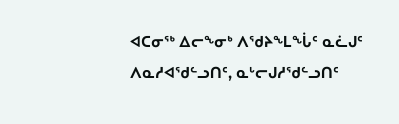ᐊᑕᓂᖅ ᐃᓕᖕᓂᒃ ᐱᖁᔨᖕᒪᖔᑦ ᓇᓛᒍᑦ ᐱᓇᓱᐊᖁᓪᓗᑎᑦ, ᓇᒡᓕᒍᓱᖁᓪᓗᑎᑦ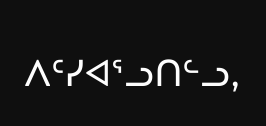ᐱᑦᓯᐊᕐᓗᑎᓪᓗ,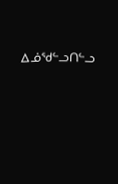ᐃᓅᖁᓪᓗᑎᓪᓗ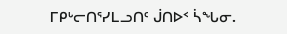ᒥᑭᒡᓕᑎᕐᓯᒪᓗᑎᑦ ᒎᑎᐅᑉ ᓵᖓᓂ.